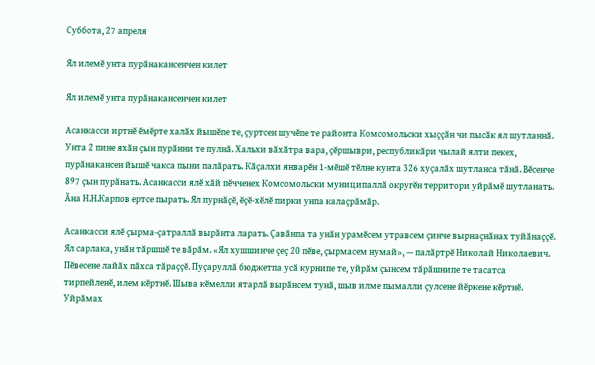Суббота, 27 апреля

Ял илемӗ унта пурӑнакансенчен килет

Ял илемӗ унта пурӑнакансенчен килет

Асанкасси иртнӗ ӗмӗрте халӑх йышӗпе те, ҫуртсен шучӗпе те районта Комсомольски хыҫҫӑн чи пысӑк ял шутланнӑ. Унта 2 пине яхӑн ҫын пурӑнни те пулнӑ. Хальхи вӑхӑтра вара, ҫӗршыври, республикӑри чылай ялти пекех, пурӑнакансен йышӗ чакса пыни палӑрать. Кӑҫалхи январӗн 1-мӗшӗ тӗлне кунта 326 хуҫалӑх шутланса тӑнӑ. Вӗсенче 897 ҫын пурӑнать. Асанкасси ялӗ хӑй пӗчченех Комсомольски муниципаллӑ округӗн территори уйрӑмӗ шутланать. Ӑна Н.Н.Карпов ертсе пырать. Ял пурнӑҫӗ, ӗҫӗ-хӗлӗ пирки унпа калаҫрӑмӑр.

Асанкасси ялӗ ҫырма-ҫатраллӑ вырӑнта ларать. Ҫавӑнпа та унӑн урамӗсем утравсем ҫинче вырнаҫнӑнах туйӑнаҫҫӗ. Ял сарлака, унӑн тӑршшӗ те вӑрӑм. «Ял хушшинче ҫеҫ 20 пӗве, ҫырмасем нумай», — палӑртрӗ Николай Николаевич. Пӗвесене лайӑх пӑхса тӑраҫҫӗ. Пуҫаруллӑ бюджетпа усӑ курнипе те, уйрӑм ҫынсем тӑрӑшнипе те тасатса тирпейленӗ, илем кӗртнӗ. Шыва кӗмелли ятарлӑ вырӑнсем тунӑ, шыв илме пымалли ҫулсене йӗркене кӗртнӗ. Уйрӑмах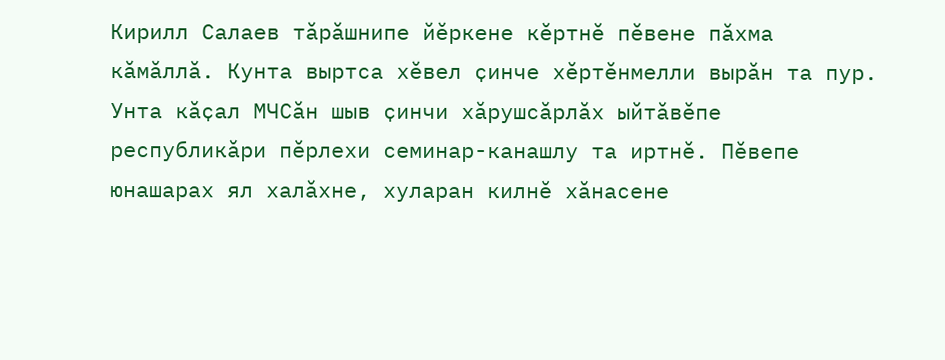Кирилл Салаев тӑрӑшнипе йӗркене кӗртнӗ пӗвене пӑхма кӑмӑллӑ. Кунта выртса хӗвел ҫинче хӗртӗнмелли вырӑн та пур. Унта кӑҫал МЧСӑн шыв ҫинчи хӑрушсӑрлӑх ыйтӑвӗпе республикӑри пӗрлехи семинар-канашлу та иртнӗ. Пӗвепе юнашарах ял халӑхне, хуларан килнӗ хӑнасене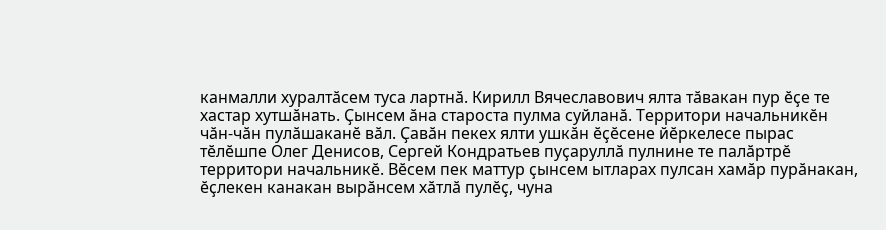канмалли хуралтӑсем туса лартнӑ. Кирилл Вячеславович ялта тӑвакан пур ӗҫе те хастар хутшӑнать. Ҫынсем ӑна староста пулма суйланӑ. Территори начальникӗн чӑн-чӑн пулӑшаканӗ вӑл. Ҫавӑн пекех ялти ушкӑн ӗҫӗсене йӗркелесе пырас тӗлӗшпе Олег Денисов, Сергей Кондратьев пуҫаруллӑ пулнине те палӑртрӗ территори начальникӗ. Вӗсем пек маттур ҫынсем ытларах пулсан хамӑр пурӑнакан, ӗҫлекен канакан вырӑнсем хӑтлӑ пулӗҫ, чуна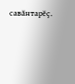савӑнтарӗҫ.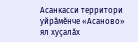Асанкасси территори уйрӑмӗнче «Асаново» ял хуҫалӑх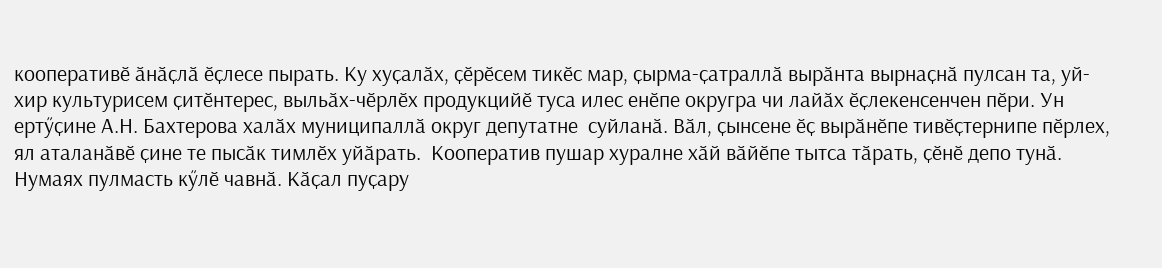кооперативӗ ӑнӑҫлӑ ӗҫлесе пырать. Ку хуҫалӑх, ҫӗрӗсем тикӗс мар, ҫырма-ҫатраллӑ вырӑнта вырнаҫнӑ пулсан та, уй-хир культурисем ҫитӗнтерес, выльӑх-чӗрлӗх продукцийӗ туса илес енӗпе округра чи лайӑх ӗҫлекенсенчен пӗри. Ун ертӳҫине А.Н. Бахтерова халӑх муниципаллӑ округ депутатне  суйланӑ. Вӑл, ҫынсене ӗҫ вырӑнӗпе тивӗҫтернипе пӗрлех,  ял аталанӑвӗ ҫине те пысӑк тимлӗх уйӑрать.  Кооператив пушар хуралне хӑй вӑйӗпе тытса тӑрать, ҫӗнӗ депо тунӑ. Нумаях пулмасть кӳлӗ чавнӑ. Кӑҫал пуҫару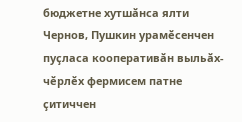бюджетне хутшӑнса ялти Чернов, Пушкин урамӗсенчен пуҫласа кооперативӑн выльӑх-чӗрлӗх фермисем патне ҫитиччен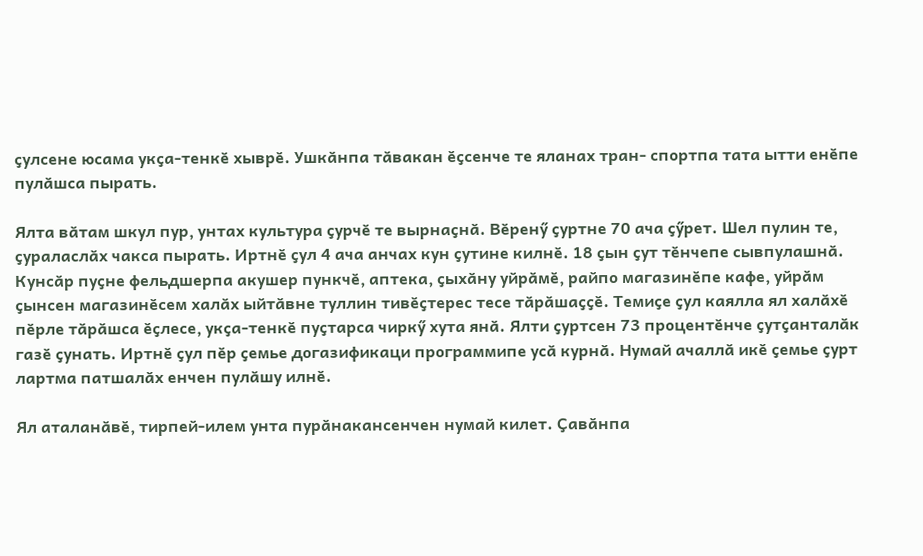ҫулсене юсама укҫа-тенкӗ хыврӗ. Ушкӑнпа тӑвакан ӗҫсенче те яланах тран- спортпа тата ытти енӗпе пулӑшса пырать.

Ялта вӑтам шкул пур, унтах культура ҫурчӗ те вырнаҫнӑ. Вӗренӳ ҫуртне 70 ача ҫӳрет. Шел пулин те, ҫураласлӑх чакса пырать. Иртнӗ ҫул 4 ача анчах кун ҫутине килнӗ. 18 ҫын ҫут тӗнчепе сывпулашнӑ. Кунсӑр пуҫне фельдшерпа акушер пункчӗ, аптека, ҫыхӑну уйрӑмӗ, райпо магазинӗпе кафе, уйрӑм ҫынсен магазинӗсем халӑх ыйтӑвне туллин тивӗҫтерес тесе тӑрӑшаҫҫӗ. Темиҫе ҫул каялла ял халӑхӗ пӗрле тӑрӑшса ӗҫлесе, укҫа-тенкӗ пуҫтарса чиркӳ хута янӑ. Ялти ҫуртсен 73 процентӗнче ҫутҫанталӑк газӗ ҫунать. Иртнӗ ҫул пӗр ҫемье догазификаци программипе усӑ курнӑ. Нумай ачаллӑ икӗ ҫемье ҫурт лартма патшалӑх енчен пулӑшу илнӗ.

Ял аталанӑвӗ, тирпей-илем унта пурӑнакансенчен нумай килет. Ҫавӑнпа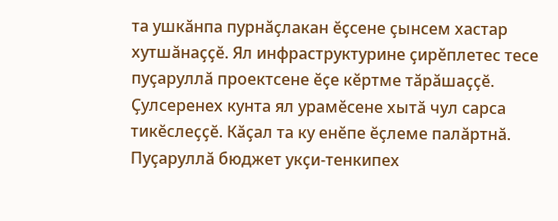та ушкӑнпа пурнӑҫлакан ӗҫсене ҫынсем хастар хутшӑнаҫҫӗ. Ял инфраструктурине ҫирӗплетес тесе пуҫаруллӑ проектсене ӗҫе кӗртме тӑрӑшаҫҫӗ. Ҫулсеренех кунта ял урамӗсене хытӑ чул сарса тикӗслеҫҫӗ. Кӑҫал та ку енӗпе ӗҫлеме палӑртнӑ. Пуҫаруллӑ бюджет укҫи-тенкипех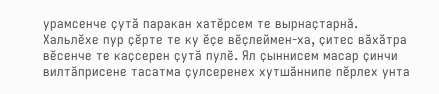урамсенче ҫутӑ паракан хатӗрсем те вырнаҫтарнӑ. Хальлӗхе пур ҫӗрте те ку ӗҫе вӗҫлеймен-ха, ҫитес вӑхӑтра вӗсенче те каҫсерен ҫутӑ пулӗ. Ял ҫыннисем масар ҫинчи вилтӑприсене тасатма ҫулсеренех хутшӑннипе пӗрлех унта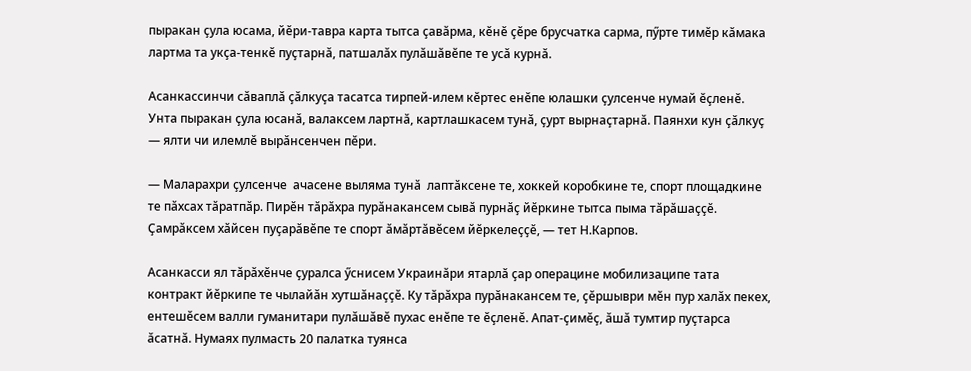пыракан ҫула юсама, йӗри-тавра карта тытса ҫавӑрма, кӗнӗ ҫӗре брусчатка сарма, пӳрте тимӗр кӑмака лартма та укҫа-тенкӗ пуҫтарнӑ, патшалӑх пулӑшӑвӗпе те усӑ курнӑ.

Асанкассинчи сӑваплӑ ҫӑлкуҫа тасатса тирпей-илем кӗртес енӗпе юлашки ҫулсенче нумай ӗҫленӗ. Унта пыракан ҫула юсанӑ, валаксем лартнӑ, картлашкасем тунӑ, ҫурт вырнаҫтарнӑ. Паянхи кун ҫӑлкуҫ — ялти чи илемлӗ вырӑнсенчен пӗри.

— Маларахри ҫулсенче  ачасене выляма тунӑ  лаптӑксене те, хоккей коробкине те, спорт площадкине те пӑхсах тӑратпӑр. Пирӗн тӑрӑхра пурӑнакансем сывӑ пурнӑҫ йӗркине тытса пыма тӑрӑшаҫҫӗ. Ҫамрӑксем хӑйсен пуҫарӑвӗпе те спорт ӑмӑртӑвӗсем йӗркелеҫҫӗ, — тет Н.Карпов.

Асанкасси ял тӑрӑхӗнче ҫуралса ӳснисем Украинӑри ятарлӑ ҫар операцине мобилизаципе тата контракт йӗркипе те чылайӑн хутшӑнаҫҫӗ. Ку тӑрӑхра пурӑнакансем те, ҫӗршыври мӗн пур халӑх пекех, ентешӗсем валли гуманитари пулӑшӑвӗ пухас енӗпе те ӗҫленӗ. Апат-ҫимӗҫ, ӑшӑ тумтир пуҫтарса ӑсатнӑ. Нумаях пулмасть 20 палатка туянса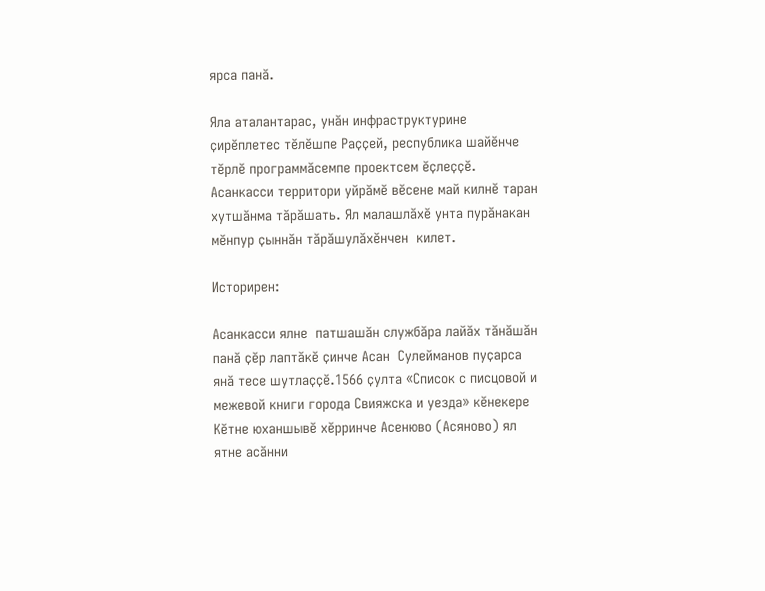ярса панӑ.

Яла аталантарас, унӑн инфраструктурине ҫирӗплетес тӗлӗшпе Раҫҫей, республика шайӗнче тӗрлӗ программӑсемпе проектсем ӗҫлеҫҫӗ. Асанкасси территори уйрӑмӗ вӗсене май килнӗ таран хутшӑнма тӑрӑшать. Ял малашлӑхӗ унта пурӑнакан мӗнпур ҫыннӑн тӑрӑшулӑхӗнчен  килет.

Историрен:

Асанкасси ялне  патшашӑн службӑра лайӑх тӑнӑшӑн панӑ ҫӗр лаптӑкӗ ҫинче Асан  Сулейманов пуҫарса янӑ тесе шутлаҫҫӗ.1566 ҫулта «Список с писцовой и межевой книги города Свияжска и уезда» кӗнекере Кӗтне юханшывӗ хӗрринче Асенюво (Асяново) ял ятне асӑнни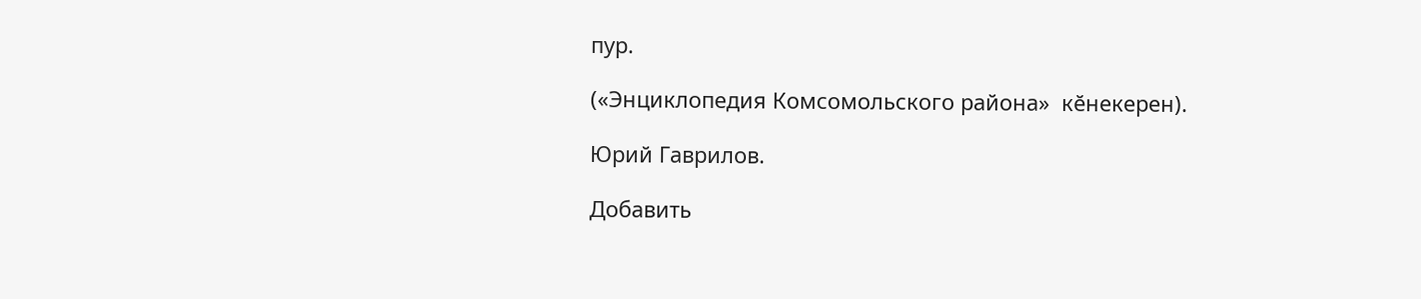пур.

(«Энциклопедия Комсомольского района»  кӗнекерен).

Юрий Гаврилов.

Добавить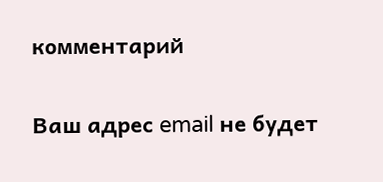комментарий

Ваш адрес email не будет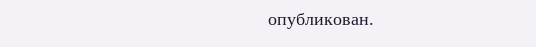опубликован.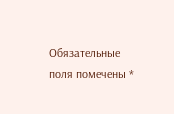Обязательные поля помечены *